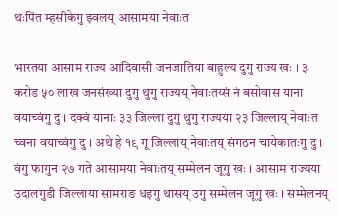थःपिंत म्हसीकेगु झ्वलय् आसामया नेवाःत

भारतया आसाम राज्य आदिवासी जनजातिया बाहुल्य दुगु राज्य खः । ३ करोड ५० लाख जनसंख्या दुगु थुगु राज्यय् नेवाःतय्सं नं बसोवास याना वयाच्वंगु दु । दक्वं यानाः ३३ जिल्ला दुगु थुगु राज्यया २३ जिल्लाय् नेवाःत च्वना वयाच्वंगु दु । अथे हे १९ गू जिल्लाय् नेवाःतय् संगठन चायेकातःगु दु । वंगु फागुन २७ गते आसामया नेवाःतय् सम्मेलन जूगु खः । आसाम राज्यया उदालगुडी जिल्लाया सामराङ धइगु थासय् उगु सम्मेलन जूगु खः । सम्मेलनय्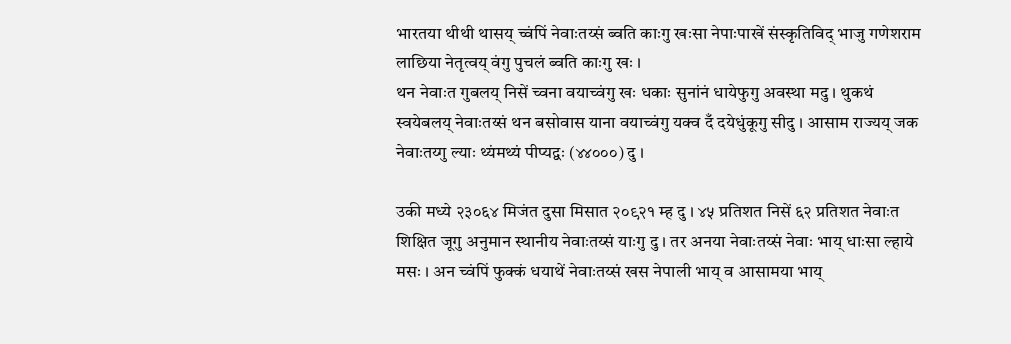भारतया थीथी थासय् च्वंपिं नेवाःतय्सं ब्वति काःगु खःसा नेपाःपाखें संस्कृतिविद् भाजु गणेशराम लाछिया नेतृत्वय् वंगु पुचलं ब्वति काःगु खः ।
थन नेवाःत गुबलय् निसें च्वना वयाच्वंगु खः धकाः सुनांनं धायेफुगु अवस्था मदु । थुकथं स्वयेबलय् नेवाःतय्सं थन बसोवास याना वयाच्वंगु यक्व दँ दयेधुंकूगु सीदु । आसाम राज्यय् जक नेवाःतय्गु ल्याः थ्यंमथ्यं पीप्यद्वः (४४०००) दु ।

उकी मध्ये २३०६४ मिजंत दुसा मिसात २०९२१ म्ह दु । ४५ प्रतिशत निसें ६२ प्रतिशत नेवाःत शिक्षित जूगु अनुमान स्थानीय नेवाःतय्सं याःगु दु । तर अनया नेवाःतय्सं नेवाः भाय् धाःसा ल्हाये मसः । अन च्वंपिं फुक्कं धयाथें नेवाःतय्सं खस नेपाली भाय् व आसामया भाय्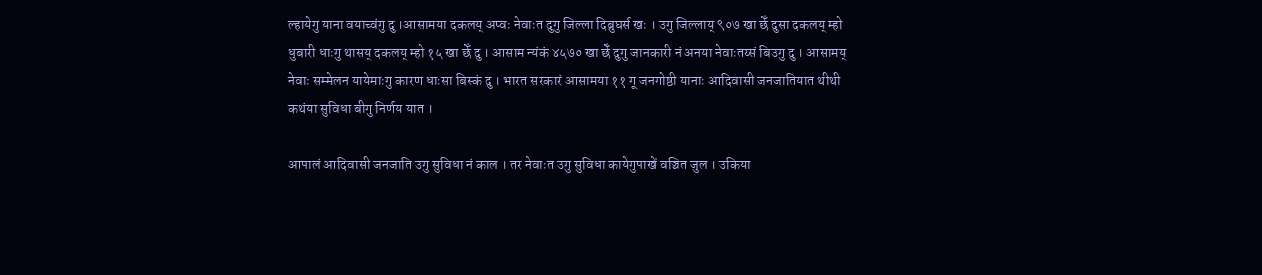ल्हायेगु याना वयाच्वंगु दु ।आसामया दकलय् अप्वः नेवाःत दुगु जिल्ला दिब्रुघर्स खः । उगु जिल्लाय् ९०७ खा छेँ दुसा दकलय् म्हो धुबारी धाःगु थासय् दकलय् म्हो १५ खा छेँ दु । आसाम न्यंकं ४५७० खा छेँ दुगु जानकारी नं अनया नेवाःतय्सं बिउगु दु । आसामय् नेवाः सम्मेलन यायेमाःगु कारण धाःसा बिस्कं दु । भारत सरकारं आसामया ११ गू जनगोष्ठी यानाः आदिवासी जनजातियात थीथी कथंया सुविधा बीगु निर्णय यात ।

आपालं आदिवासी जनजाति उगु सुविधा नं काल । तर नेवाःत उगु सुविधा कायेगुपाखें वञ्चित जुल । उकिया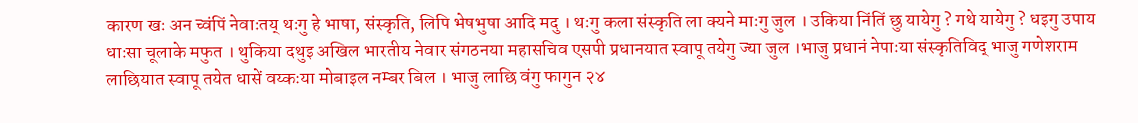कारण खः अन च्वंपिं नेवाःतय् थःगु हे भाषा, संस्कृति, लिपि भेषभुषा आदि मदु । थःगु कला संस्कृति ला क्यने माःगु जुल । उकिया निंतिं छु यायेगु ? गथे यायेगु ? धइगु उपाय धाःसा चूलाके मफुत । थुकिया दथुइ अखिल भारतीय नेवार संगठनया महासचिव एसपी प्रधानयात स्वापू तयेगु ज्या जुल ।भाजु प्रधानं नेपाःया संस्कृतिविद् भाजु गणेशराम लाछियात स्वापू तयेत धासें वय्कःया मोबाइल नम्बर बिल । भाजु लाछि वंगु फागुन २४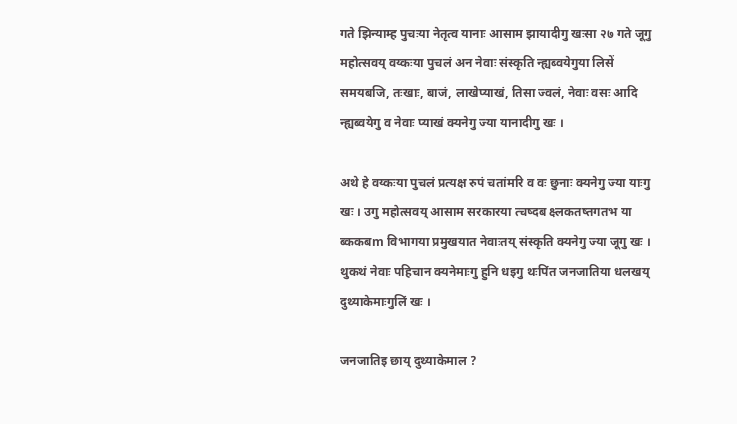गते झिन्याम्ह पुचःया नेतृत्व यानाः आसाम झायादीगु खःसा २७ गते जूगु महोत्सवय् वय्कःया पुचलं अन नेवाः संस्कृति न्ह्यब्वयेगुया लिसें समयबजि, तःखाः, बाजं, लाखेप्याखं, तिसा ज्वलं, नेवाः वसः आदि न्ह्यब्वयेगु व नेवाः प्याखं क्यनेगु ज्या यानादीगु खः ।

अथे हे वय्कःया पुचलं प्रत्यक्ष रुपं चतांमरि व वः छुनाः क्यनेगु ज्या याःगु खः । उगु महोत्सवय् आसाम सरकारया त्चष्दब क्ष्लकतष्तगतभ या ब्ककबm विभागया प्रमुखयात नेवाःतय् संस्कृति क्यनेगु ज्या जूगु खः । थुकथं नेवाः पहिचान क्यनेमाःगु हुनि धइगु थःपिंत जनजातिया धलखय् दुथ्याकेमाःगुलिं खः ।

जनजातिइ छाय् दुथ्याकेमाल ?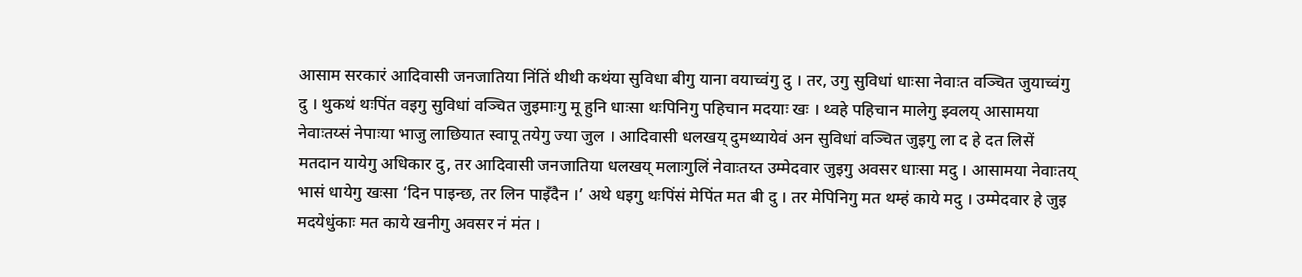आसाम सरकारं आदिवासी जनजातिया निंतिं थीथी कथंया सुविधा बीगु याना वयाच्वंगु दु । तर, उगु सुविधां धाःसा नेवाःत वञ्चित जुयाच्वंगु दु । थुकथं थःपिंत वइगु सुविधां वञ्चित जुइमाःगु मू हुनि धाःसा थःपिनिगु पहिचान मदयाः खः । थ्वहे पहिचान मालेगु झ्वलय् आसामया नेवाःतय्सं नेपाःया भाजु लाछियात स्वापू तयेगु ज्या जुल । आदिवासी धलखय् दुमथ्यायेवं अन सुविधां वञ्चित जुइगु ला द हे दत लिसें मतदान यायेगु अधिकार दु, तर आदिवासी जनजातिया धलखय् मलाःगुलिं नेवाःतय्त उम्मेदवार जुइगु अवसर धाःसा मदु । आसामया नेवाःतय् भासं धायेगु खःसा ‘दिन पाइन्छ, तर लिन पाइँदैन ।’ अथे धइगु थःपिंसं मेपिंत मत बी दु । तर मेपिनिगु मत थम्हं काये मदु । उम्मेदवार हे जुइ मदयेधुंकाः मत काये खनीगु अवसर नं मंत ।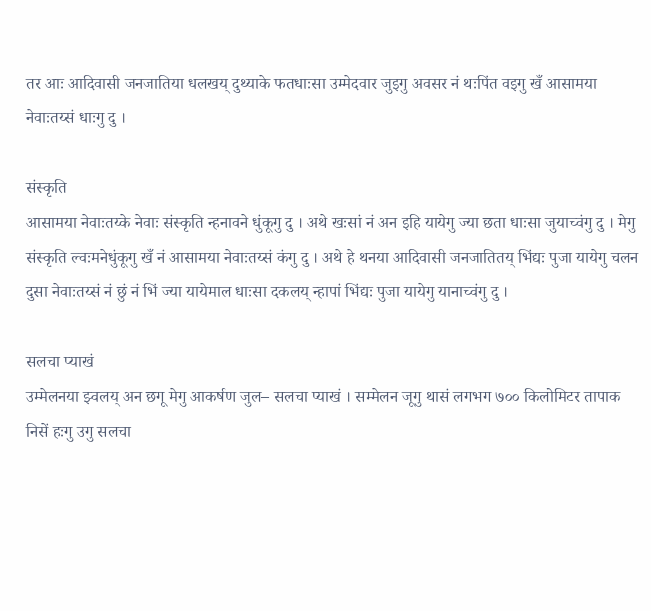तर आः आदिवासी जनजातिया धलखय् दुथ्याके फतधाःसा उम्मेदवार जुइगु अवसर नं थःपिंत वइगु खँ आसामया नेवाःतय्सं धाःगु दु ।

संस्कृति
आसामया नेवाःतय्के नेवाः संस्कृति न्हनावने धुंकूगु दु । अथे खःसां नं अन इहि यायेगु ज्या छता धाःसा जुयाच्वंगु दु । मेगु संस्कृति ल्वःमनेधुंकूगु खँ नं आसामया नेवाःतय्सं कंगु दु । अथे हे थनया आदिवासी जनजातितय् भिंद्यः पुजा यायेगु चलन दुसा नेवाःतय्सं नं छुं नं भिं ज्या यायेमाल धाःसा दकलय् न्हापां भिंद्यः पुजा यायेगु यानाच्वंगु दु ।

सलचा प्याखं
उम्मेलनया झ्वलय् अन छगू मेगु आकर्षण जुल– सलचा प्याखं । सम्मेलन जूगु थासं लगभग ७०० किलोमिटर तापाक निसें हःगु उगु सलचा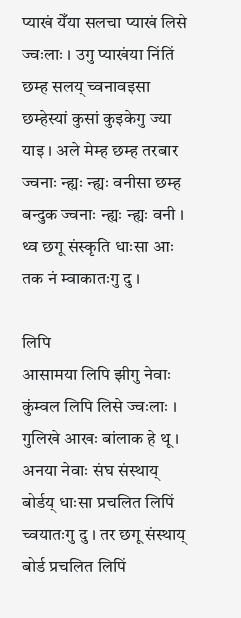प्याखं येँया सलचा प्याखं लिसे ज्वःलाः । उगु प्याखंया निंतिं छम्ह सलय् च्वनावइसा छम्हेस्यां कुसां कुइकेगु ज्या याइ । अले मेम्ह छम्ह तरबार ज्वनाः न्ह्यः न्ह्यः वनीसा छम्ह बन्दुक ज्वनाः न्ह्यः न्ह्यः वनी । थ्व छगू संस्कृति धाःसा आः तक नं म्वाकातःगु दु ।

लिपि
आसामया लिपि झीगु नेवाः कुंम्वल लिपि लिसे ज्वःलाः । गुलिखे आखः बांलाक हे थू । अनया नेवाः संघ संस्थाय् बोर्डय् धाःसा प्रचलित लिपिं च्वयातःगु दु । तर छगू संस्थाय् बोर्ड प्रचलित लिपिं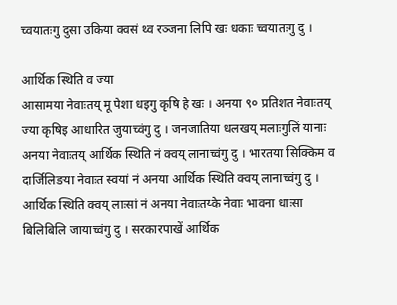च्वयातःगु दुसा उकिया क्वसं थ्व रञ्जना लिपि खः धकाः च्वयातःगु दु ।

आर्थिक स्थिति व ज्या
आसामया नेवाःतय् मू पेशा धइगु कृषि हे खः । अनया ९० प्रतिशत नेवाःतय् ज्या कृषिइ आधारित जुयाच्वंगु दु । जनजातिया धलखय् मलाःगुलिं यानाः अनया नेवाःतय् आर्थिक स्थिति नं क्वय् लानाच्वंगु दु । भारतया सिक्किम व दार्जिलिङया नेवाःत स्वयां नं अनया आर्थिक स्थिति क्वय् लानाच्वंगु दु । आर्थिक स्थिति क्वय् लाःसां नं अनया नेवाःतय्के नेवाः भावना धाःसा बिलिबिलि जायाच्वंगु दु । सरकारपाखें आर्थिक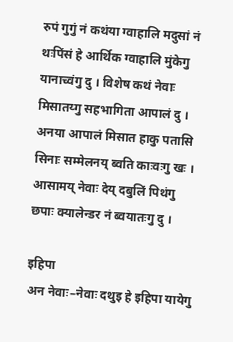रुपं गुगुं नं कथंया ग्वाहालि मदुसां नं थःपिंसं हे आर्थिक ग्वाहालि मुंकेगु यानाच्वंगु दु । विशेष कथं नेवाः मिसातय्गु सहभागिता आपालं दु । अनया आपालं मिसात हाकु पतासि सिनाः सम्मेलनय् ब्वति काःवःगु खः । आसामय् नेवाः देय् दबुलिं पिथंगु छपाः क्यालेन्डर नं ब्वयातःगु दु ।

इहिपा
अन नेवाः–नेवाः दथुइ हे इहिपा यायेगु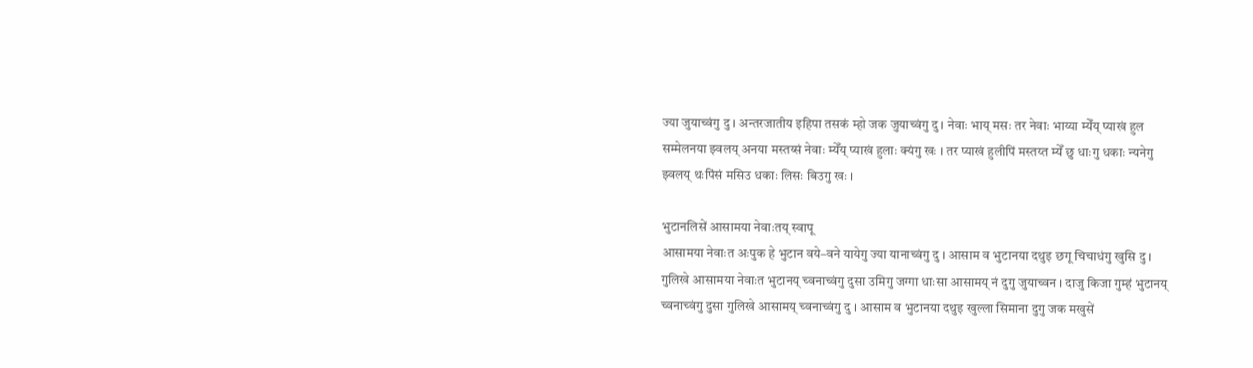ज्या जुयाच्वंगु दु । अन्तरजातीय इहिपा तसकं म्हो जक जुयाच्वंगु दु । नेवाः भाय् मसः तर नेवाः भाय्या म्येँय् प्याखं हुल सम्मेलनया झ्वलय् अनया मस्तय्सं नेवाः म्येँय् प्याखं हुलाः क्यंगु खः । तर प्याखं हुलीपिं मस्तय्त म्येँ छु धाःगु धकाः न्यनेगु झ्वलय् थःपिंसं मसिउ धकाः लिसः बिउगु खः ।

भुटानलिसें आसामया नेवाःतय् स्वापू
आसामया नेवाःत अःपुक हे भुटान वये–वने यायेगु ज्या यानाच्वंगु दु । आसाम व भुटानया दथुइ छगू चिचाधंगु खुसि दु । गुलिखे आसामया नेवाःत भुटानय् च्वनाच्वंगु दुसा उमिगु जग्गा धाःसा आसामय् नं दुगु जुयाच्वन । दाजु किजा गुम्हं भुटानय् च्वनाच्वंगु दुसा गुलिखे आसामय् च्वनाच्वंगु दु । आसाम व भुटानया दथुइ खुल्ला सिमाना दुगु जक मखुसें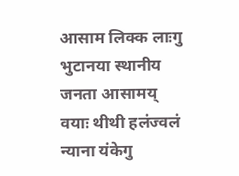आसाम लिक्क लाःगु भुटानया स्थानीय जनता आसामय् वयाः थीथी हलंज्वलं न्याना यंकेगु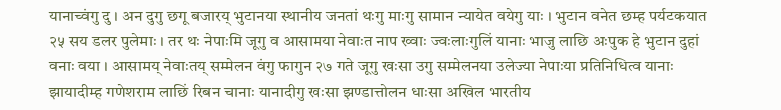यानाच्वंगु दु । अन दुगु छगू बजारय् भुटानया स्थानीय जनतां थःगु माःगु सामान न्यायेत वयेगु याः । भुटान वनेत छम्ह पर्यटकयात २५ सय डलर पुलेमाः । तर थः नेपाःमि जूगु व आसामया नेवाःत नाप ख्वाः ज्वःलाःगुलिं यानाः भाजु लाछि अःपुक हे भुटान दुहां वनाः वया । आसामय् नेवाःतय् सम्मेलन वंगु फागुन २७ गते जूगु खःसा उगु सम्मेलनया उलेज्या नेपाःया प्रतिनिधित्व यानाः झायादीम्ह गणेशराम लाछिं रिबन चानाः यानादीगु खःसा झण्डात्तोलन धाःसा अखिल भारतीय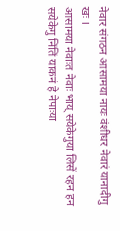नेवार संगठन आसामया नायः वंशीधर नेवारं यानादीगु खः ।
आसामया नेवाःत नेवाः भाय् सयेकेगुया लिसें रहन हन सयेकेगु निंतिं याकनं हे नेपाःया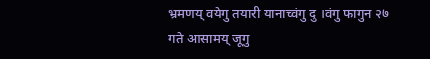भ्रमणय् वयेगु तयारी यानाच्वंगु दु ।वंगु फागुन २७ गते आसामय् जूगु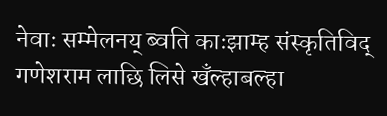नेवाः सम्मेलनय् ब्वति काःझाम्ह संस्कृतिविद् गणेशराम लाछि लिसे खँल्हाबल्हा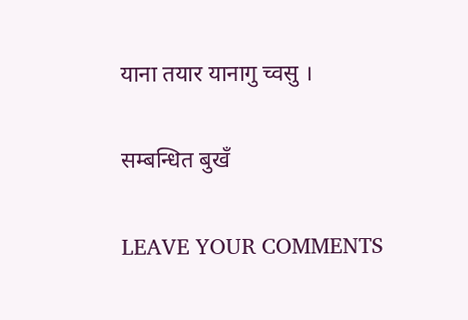याना तयार यानागु च्वसु ।

सम्बन्धित बुखँ

LEAVE YOUR COMMENTS